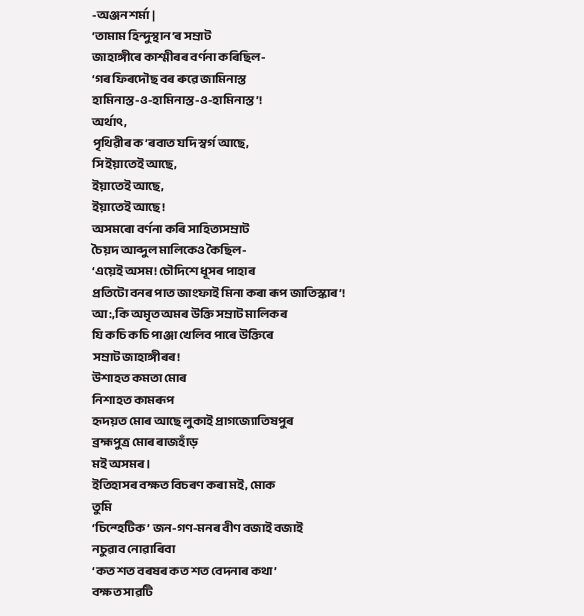-অঞ্জন শৰ্মা |
‘তামাম হিন্দুস্থান’ৰ সম্ৰাট
জাহাঙ্গীৰে কাশ্মীৰৰ বৰ্ণনা কৰিছিল-
‘গৰ ফিৰদৌছ বৰ ৰুৱে জামিনাস্ত
হামিনাস্ত-ও-হামিনাস্ত-ও-হামিনাস্ত’!
অৰ্থাৎ,
পৃথিৱীৰ ক’ৰবাত যদি স্বৰ্গ আছে,
সি ইয়াতেই আছে,
ইয়াতেই আছে,
ইয়াতেই আছে!
অসমৰো বৰ্ণনা কৰি সাহিত্যসম্ৰাট
চৈয়দ আব্দুল মালিকেও কৈছিল-
‘এয়েই অসম! চৌদিশে ধূসৰ পাহাৰ
প্ৰতিটো বনৰ পাত জাংফাই মিনা কৰা ৰূপ জাতিস্কাৰ’!
আ:,কি অমৃত অমৰ উক্তি সম্ৰাট মালিকৰ
যি কচি কচি পাঞ্জা খেলিব পাৰে উক্তিৰে
সম্ৰাট জাহাঙ্গীৰৰ!
উশাহত কমতা মোৰ
নিশাহত কামৰূপ
হৃদয়ত মোৰ আছে লুকাই প্ৰাগজ্যোতিষপুৰ
ব্ৰহ্মপুত্ৰ মোৰ ৰাজহাঁড়
মই অসমৰ।
ইতিহাসৰ বক্ষত বিচৰণ কৰা মই, মোক
তুমি
‘চিন্হেটিক’ জন-গণ-মনৰ বীণ বজাই বজাই
নচুৱাব নোৱাৰিবা
‘কত শত বৰষৰ কত শত বেদনাৰ কথা’
বক্ষত সাৱটি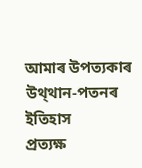আমাৰ উপত্যকাৰ উথ্থান-পতনৰ ইতিহাস
প্ৰত্যক্ষ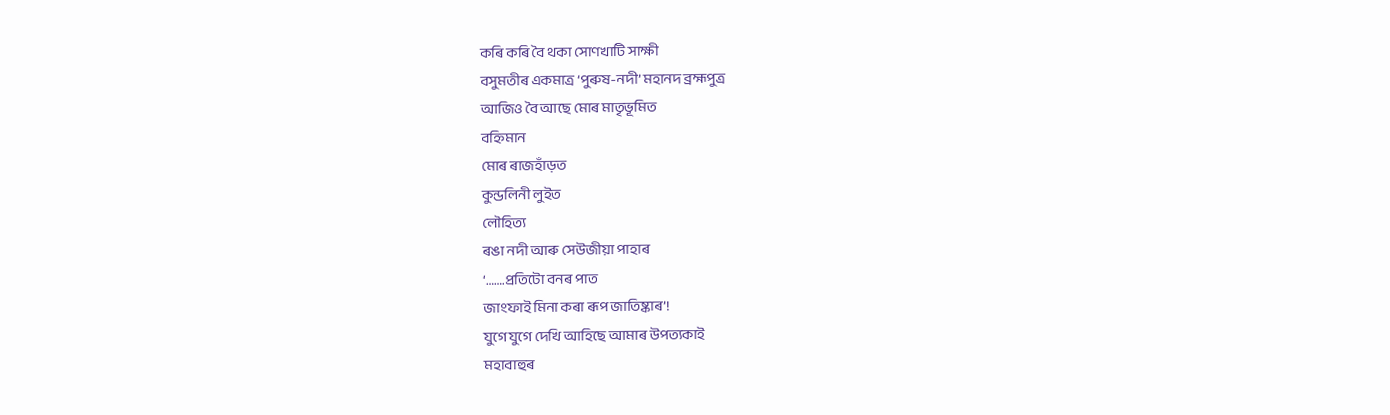কৰি কৰি বৈ থকা সোণখাটি সাক্ষী
বসুমতীৰ একমাত্ৰ ‘পুৰুষ-নদী’ মহানদ ব্ৰহ্মপুত্ৰ
আজিও বৈ আছে মোৰ মাতৃভূমিত
বহ্নিমান
মোৰ ৰাজহাঁড়ত
কুন্ডলিনী লুইত
লৌহিত্য
ৰঙা নদী আৰু সেউজীয়া পাহাৰ
‘…….প্ৰতিটো বনৰ পাত
জাংফাই মিনা কৰা ৰূপ জাতিষ্কাৰ’!
যুগে যুগে দেখি আহিছে আমাৰ উপত্যকাই
মহাবাহুৰ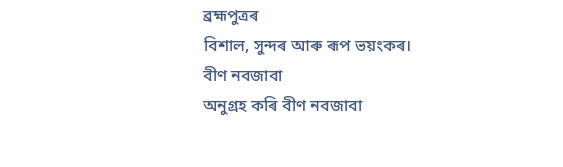ব্ৰহ্মপুত্ৰৰ
বিশাল, সুন্দৰ আৰু ৰূপ ভয়ংকৰ।
বীণ নবজাবা
অনুগ্ৰহ কৰি বীণ নবজাবা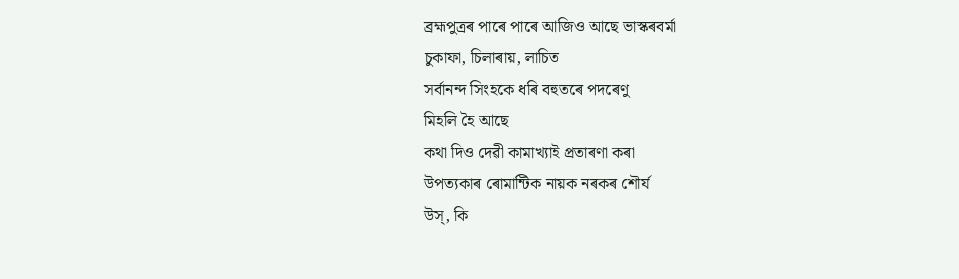ব্ৰহ্মপুত্ৰৰ পাৰে পাৰে আজিও আছে ভাস্কৰবৰ্মা
চুকাফা, চিলাৰায়, লাচিত
সৰ্বানন্দ সিংহকে ধৰি বহুতৰে পদৰেণু
মিহলি হৈ আছে
কথা দিও দেৱী কামাখ্যাই প্ৰতাৰণা কৰা
উপত্যকাৰ ৰোমান্টিক নায়ক নৰকৰ শৌৰ্য
উস্, কি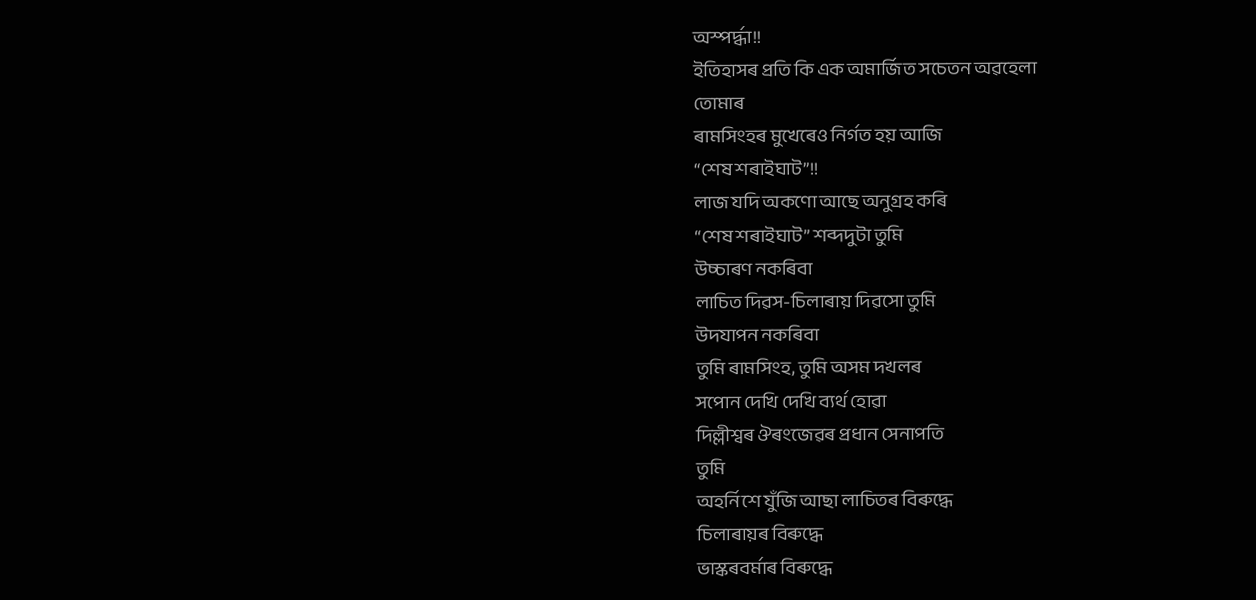অস্পৰ্দ্ধা!!
ইতিহাসৰ প্ৰতি কি এক অমাৰ্জিত সচেতন অৱহেলা
তোমাৰ
ৰামসিংহৰ মুখেৰেও নিৰ্গত হয় আজি
“শেষ শৰাইঘাট”!!
লাজ যদি অকণো আছে অনুগ্ৰহ কৰি
“শেষ শৰাইঘাট” শব্দদুটা তুমি
উচ্চাৰণ নকৰিবা
লাচিত দিৱস-চিলাৰায় দিৱসো তুমি
উদযাপন নকৰিবা
তুমি ৰামসিংহ, তুমি অসম দখলৰ
সপোন দেখি দেখি ব্যৰ্থ হোৱা
দিল্লীশ্বৰ ঔৰংজেৱৰ প্ৰধান সেনাপতি
তুমি
অহৰ্নিশে যুঁজি আছা লাচিতৰ বিৰুদ্ধে
চিলাৰায়ৰ বিৰুদ্ধে
ভাস্কৰবৰ্মাৰ বিৰুদ্ধে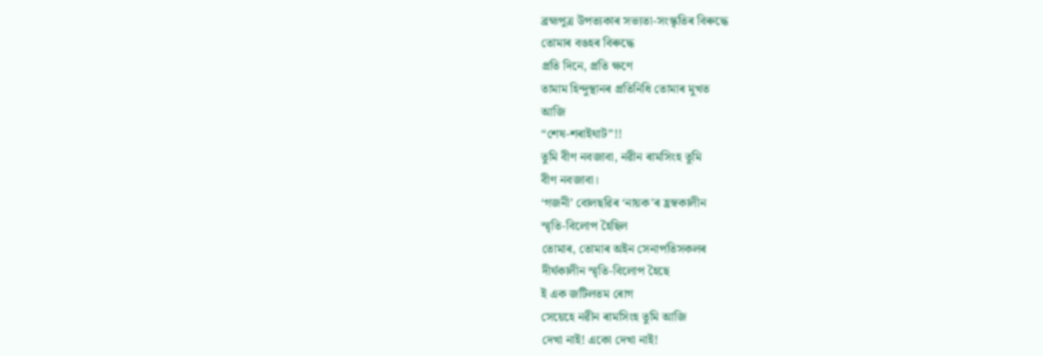ব্ৰহ্মপুত্ৰ উপত্যকাৰ সভ্যতা-সংস্কৃতিৰ বিৰুদ্ধে
তোমাৰ বঙহৰ বিৰুদ্ধে
প্ৰতি দিনে, প্ৰতি ক্ষণে
তামাম হিন্দুস্থানৰ প্ৰতিনিধি তোমাৰ মুখত
আজি
“শেষ-শৰাইঘাট”!!
তুমি বীণ নবজাবা, নৱীন ৰামসিংহ তুমি
বীণ নবজাবা।
‘গজনী’ বোলছৱিৰ ‘নায়ক’ৰ হ্ৰস্বকালীন
স্মৃতি-বিলোপ হৈছিল
তোমাৰ, তোমাৰ অইন সেনাপতিসকলৰ
দীৰ্ঘকালীন স্মৃতি-বিলোপ হৈছে
ই এক জটিলতম ৰোগ
সেয়েহে নৱীন ৰামসিংহ তুমি আজি
দেখা নাই! একো দেখা নাই!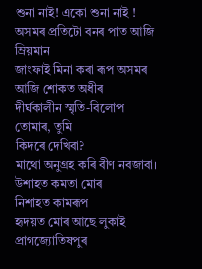শুনা নাই! একো শুনা নাই !
অসমৰ প্ৰতিটো বনৰ পাত আজি ম্ৰিয়মান
জাংফাই মিনা কৰা ৰূপ অসমৰ
আজি শোকত অধীৰ
দীৰ্ঘকালীন স্মৃতি-বিলোপ তোমাৰ, তুমি
কিদৰে দেখিবা?
মাথো অনুগ্ৰহ কৰি বীণ নবজাবা।
উশাহত কমতা মোৰ
নিশাহত কামৰূপ
হৃদয়ত মোৰ আছে লুকাই প্ৰাগজ্যোতিষপুৰ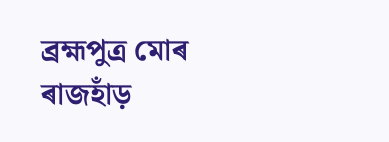ব্ৰহ্মপুত্ৰ মোৰ ৰাজহাঁড়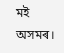মই অসমৰ।